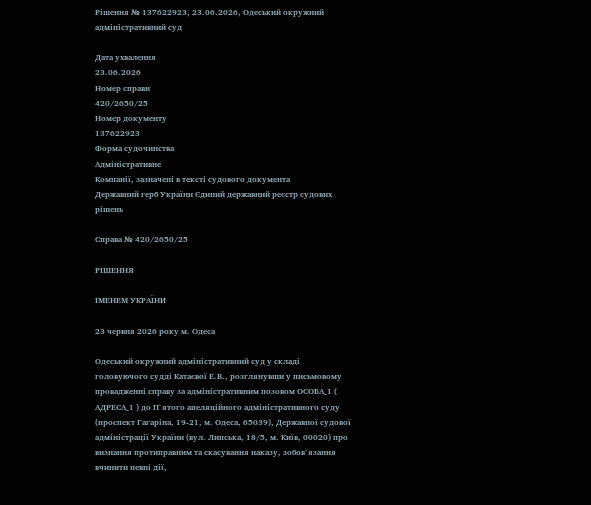Рішення № 137622923, 23.06.2026, Одеський окружний адміністративний суд

Дата ухвалення
23.06.2026
Номер справи
420/2650/25
Номер документу
137622923
Форма судочинства
Адміністративне
Компанії, зазначені в тексті судового документа
Державний герб України Єдиний державний реєстр судових рішень

Справа № 420/2650/25

РІШЕННЯ

ІМЕНЕМ УКРАЇНИ

23 червня 2026 року м. Одеса

Одеський окружний адміністративний суд у складі головуючого судді Катаєвої Е.В., розглянувши у письмовому провадженні справу за адміністративним позовом ОСОБА_1 ( АДРЕСА_1 ) до П`ятого апеляційного адміністративного суду (проспект Гагаріна, 19-21, м. Одеса, 65039), Державної судової адміністрації України (вул. Липська, 18/5, м. Київ, 00020) про визнання протиправним та скасування наказу, зобов`язання вчинити певні дії,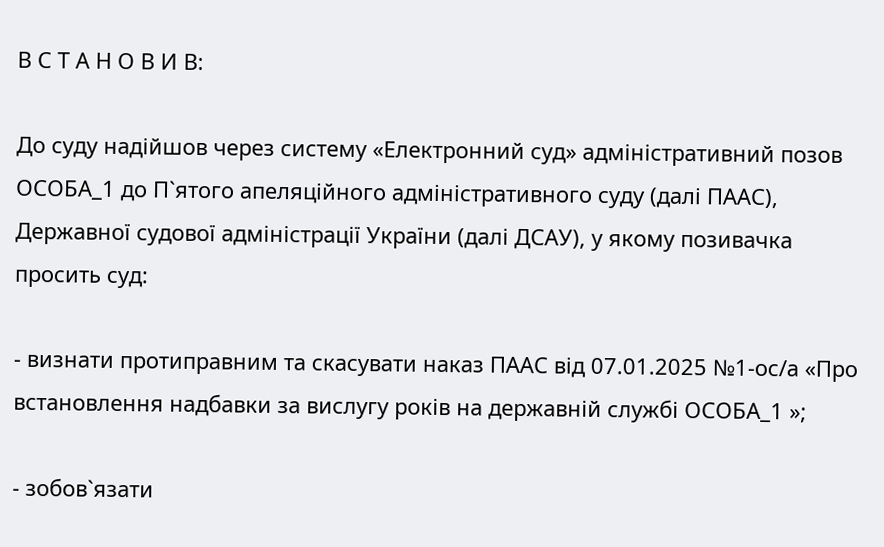В С Т А Н О В И В:

До суду надійшов через систему «Електронний суд» адміністративний позов ОСОБА_1 до П`ятого апеляційного адміністративного суду (далі ПААС), Державної судової адміністрації України (далі ДСАУ), у якому позивачка просить суд:

- визнати протиправним та скасувати наказ ПААС від 07.01.2025 №1-ос/а «Про встановлення надбавки за вислугу років на державній службі ОСОБА_1 »;

- зобов`язати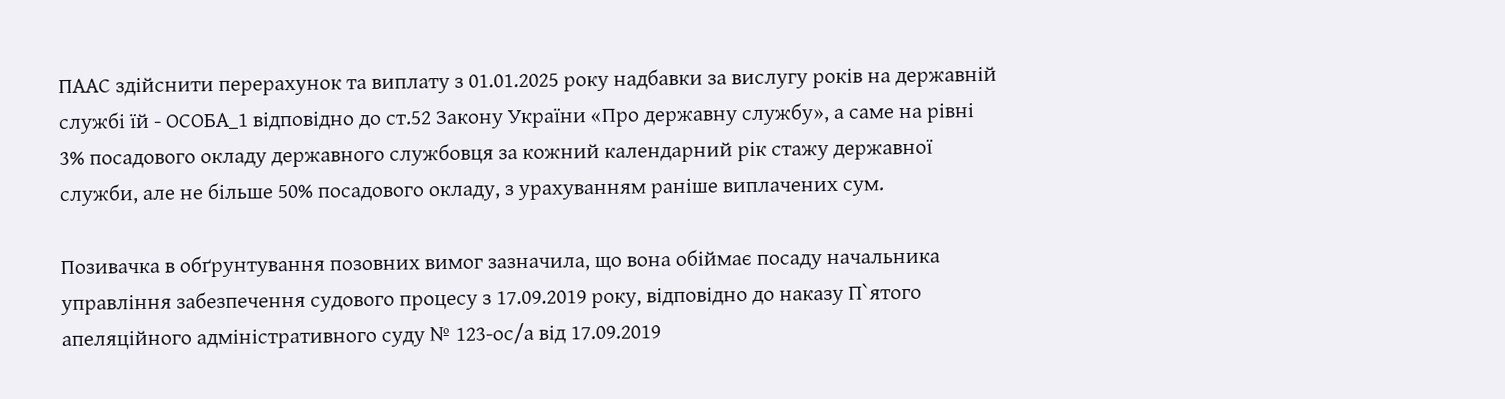ПААС здійснити перерахунок та виплату з 01.01.2025 року надбавки за вислугу років на державній службі їй - ОСОБА_1 відповідно до ст.52 Закону України «Про державну службу», а саме на рівні 3% посадового окладу державного службовця за кожний календарний рік стажу державної служби, але не більше 50% посадового окладу, з урахуванням раніше виплачених сум.

Позивачка в обґрунтування позовних вимог зазначила, що вона обіймає посаду начальника управління забезпечення судового процесу з 17.09.2019 року, відповідно до наказу П`ятого апеляційного адміністративного суду № 123-ос/а від 17.09.2019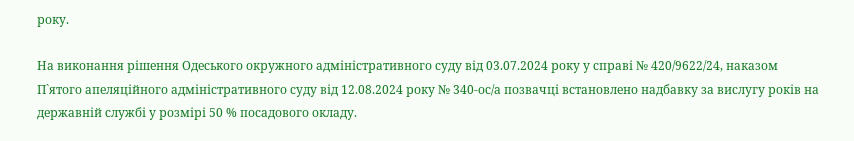року.

На виконання рішення Одеського окружного адміністративного суду від 03.07.2024 року у справі № 420/9622/24, наказом П`ятого апеляційного адміністративного суду від 12.08.2024 року № 340-ос/а позвачці встановлено надбавку за вислугу років на державній службі у розмірі 50 % посадового окладу.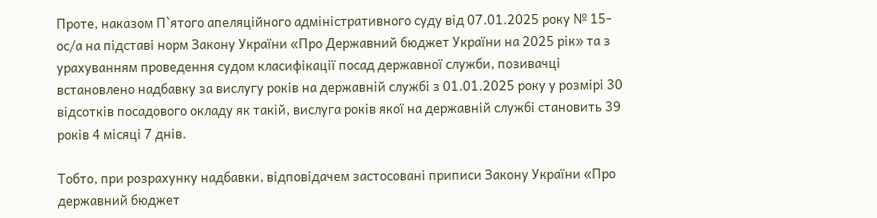Проте, наказом П`ятого апеляційного адміністративного суду від 07.01.2025 року № 15-ос/а на підставі норм Закону України «Про Державний бюджет України на 2025 рік» та з урахуванням проведення судом класифікації посад державної служби, позивачці встановлено надбавку за вислугу років на державній службі з 01.01.2025 року у розмірі 30 відсотків посадового окладу як такій, вислуга років якої на державній службі становить 39 років 4 місяці 7 днів.

Тобто, при розрахунку надбавки, відповідачем застосовані приписи Закону України «Про державний бюджет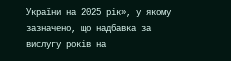України на 2025 рік», у якому зазначено, що надбавка за вислугу років на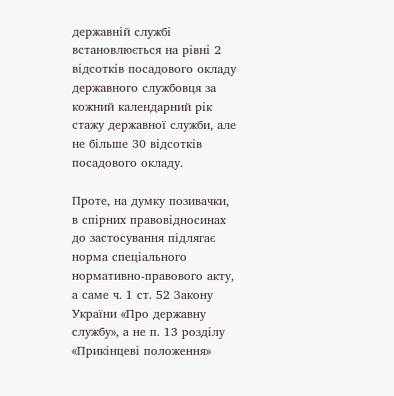державній службі встановлюється на рівні 2 відсотків посадового окладу державного службовця за кожний календарний рік стажу державної служби, але не більше 30 відсотків посадового окладу.

Проте, на думку позивачки, в спірних правовідносинах до застосування підлягає норма спеціального нормативно-правового акту, а саме ч. 1 ст. 52 Закону України «Про державну службу», а не п. 13 розділу «Прикінцеві положення»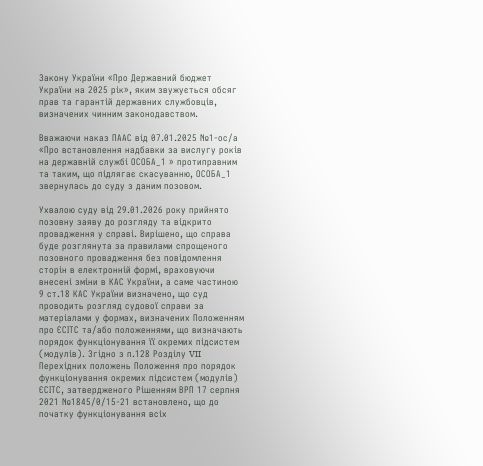Закону України «Про Державний бюджет України на 2025 рік», яким звужується обсяг прав та гарантій державних службовців, визначених чинним законодавством.

Вважаючи наказ ПААС від 07.01.2025 №1-ос/а «Про встановлення надбавки за вислугу років на державній службі ОСОБА_1 » протиправним та таким, що підлягає скасуванню, ОСОБА_1 звернулась до суду з даним позовом.

Ухвалою суду від 29.01.2026 року прийнято позовну заяву до розгляду та відкрито провадження у справі. Вирішено, що справа буде розглянута за правилами спрощеного позовного провадження без повідомлення сторін в електронній формі, враховуючи внесені зміни в КАС України, а саме частиною 9 ст.18 КАС України визначено, що суд проводить розгляд судової справи за матеріалами у формах, визначених Положенням про ЄСІТС та/або положеннями, що визначають порядок функціонування її окремих підсистем (модулів). Згідно з п.128 Розділу VII Перехідних положень Положення про порядок функціонування окремих підсистем (модулів) ЄСІТС, затвердженого Рішенням ВРП 17 серпня 2021 №1845/0/15-21 встановлено, що до початку функціонування всіх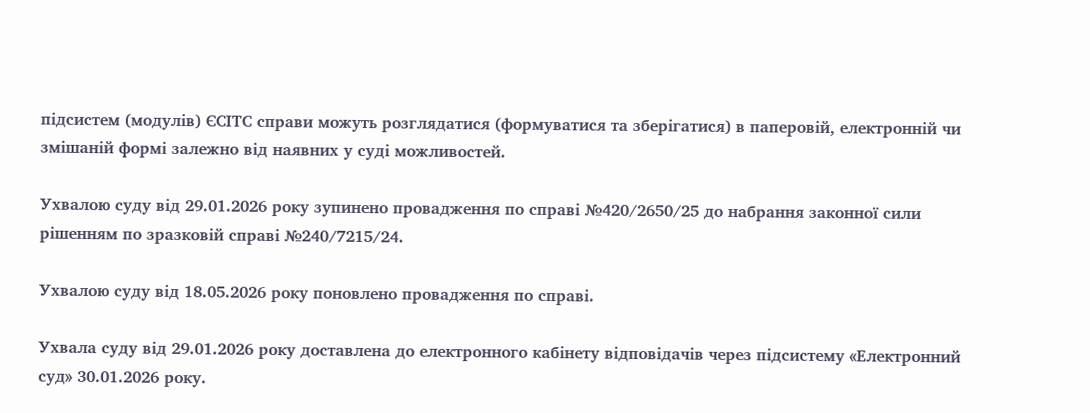підсистем (модулів) ЄСІТС справи можуть розглядатися (формуватися та зберігатися) в паперовій, електронній чи змішаній формі залежно від наявних у суді можливостей.

Ухвалою суду від 29.01.2026 року зупинено провадження по справі №420/2650/25 до набрання законної сили рішенням по зразковій справі №240/7215/24.

Ухвалою суду від 18.05.2026 року поновлено провадження по справі.

Ухвала суду від 29.01.2026 року доставлена до електронного кабінету відповідачів через підсистему «Електронний суд» 30.01.2026 року.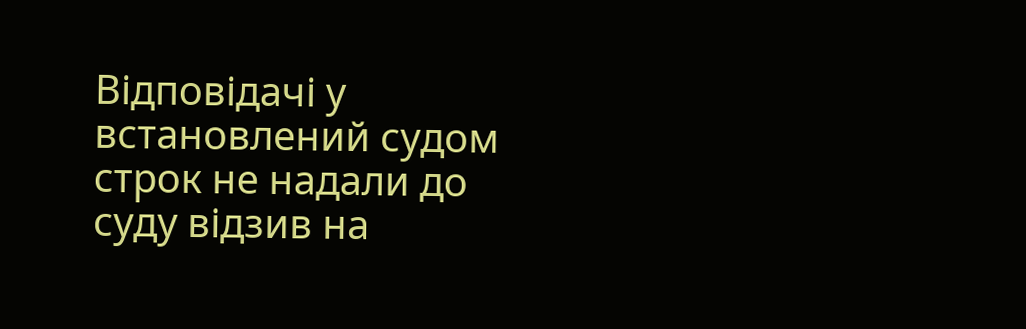Відповідачі у встановлений судом строк не надали до суду відзив на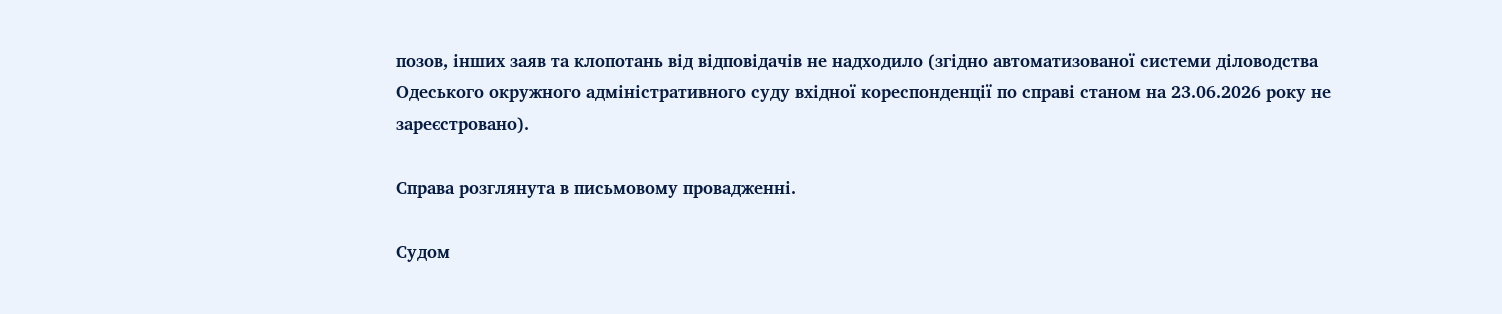позов, інших заяв та клопотань від відповідачів не надходило (згідно автоматизованої системи діловодства Одеського окружного адміністративного суду вхідної кореспонденції по справі станом на 23.06.2026 року не зареєстровано).

Справа розглянута в письмовому провадженні.

Судом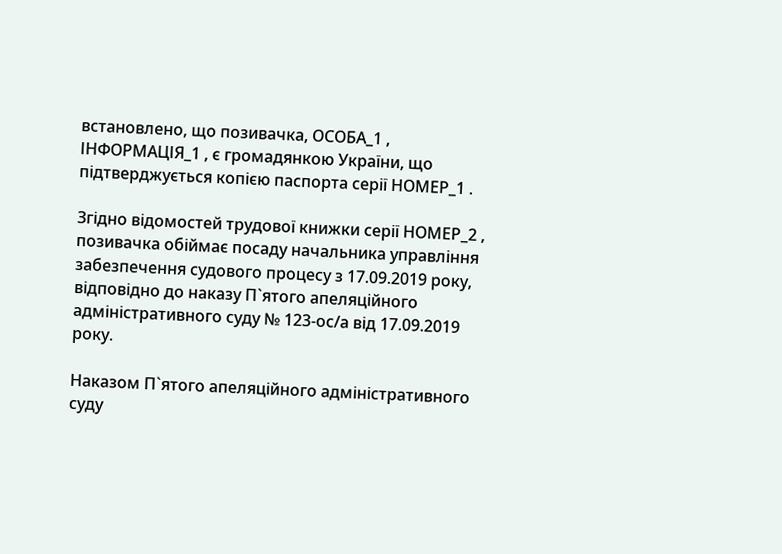встановлено, що позивачка, ОСОБА_1 , ІНФОРМАЦІЯ_1 , є громадянкою України, що підтверджується копією паспорта серії НОМЕР_1 .

Згідно відомостей трудової книжки серії НОМЕР_2 , позивачка обіймає посаду начальника управління забезпечення судового процесу з 17.09.2019 року, відповідно до наказу П`ятого апеляційного адміністративного суду № 123-ос/а від 17.09.2019 року.

Наказом П`ятого апеляційного адміністративного суду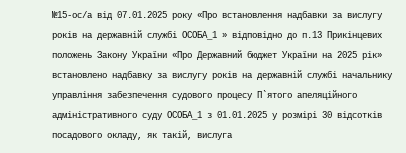№15-ос/а від 07.01.2025 року «Про встановлення надбавки за вислугу років на державній службі ОСОБА_1 » відповідно до п.13 Прикінцевих положень Закону України «Про Державний бюджет України на 2025 рік» встановлено надбавку за вислугу років на державній службі начальнику управління забезпечення судового процесу П`ятого апеляційного адміністративного суду ОСОБА_1 з 01.01.2025 у розмірі 30 відсотків посадового окладу, як такій, вислуга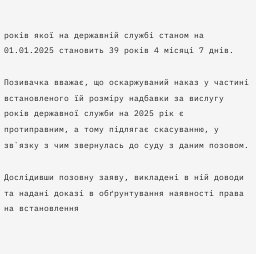років якої на державній службі станом на 01.01.2025 становить 39 років 4 місяці 7 днів.

Позивачка вважає, що оскаржуваний наказ у частині встановленого їй розміру надбавки за вислугу років державної служби на 2025 рік є протиправним, а тому підлягає скасуванню, у зв`язку з чим звернулась до суду з даним позовом.

Дослідивши позовну заяву, викладені в ній доводи та надані доказі в обґрунтування наявності права на встановлення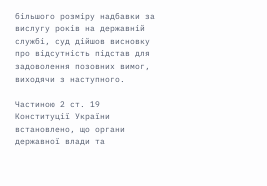більшого розміру надбавки за вислугу років на державній службі, суд дійшов висновку про відсутність підстав для задоволення позовних вимог, виходячи з наступного.

Частиною 2 ст. 19 Конституції України встановлено, що органи державної влади та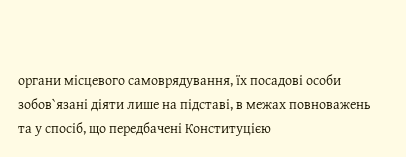органи місцевого самоврядування, їх посадові особи зобов`язані діяти лише на підставі, в межах повноважень та у спосіб, що передбачені Конституцією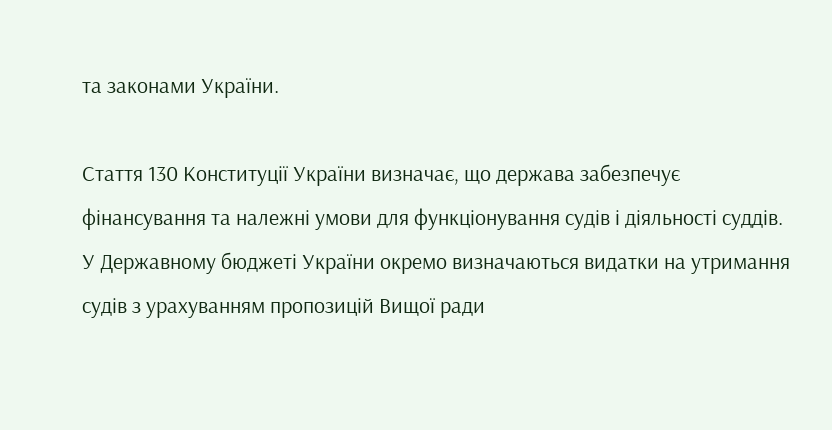та законами України.

Стаття 130 Конституції України визначає, що держава забезпечує фінансування та належні умови для функціонування судів і діяльності суддів. У Державному бюджеті України окремо визначаються видатки на утримання судів з урахуванням пропозицій Вищої ради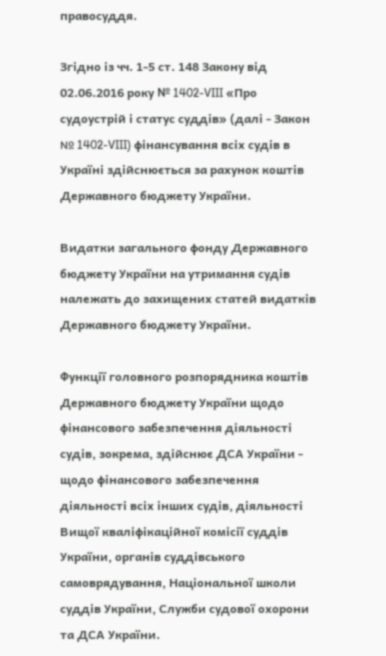правосуддя.

Згідно із чч. 1-5 ст. 148 Закону від 02.06.2016 року № 1402-VIII «Про судоустрій і статус суддів» (далі - Закон № 1402-VIII) фінансування всіх судів в Україні здійснюється за рахунок коштів Державного бюджету України.

Видатки загального фонду Державного бюджету України на утримання судів належать до захищених статей видатків Державного бюджету України.

Функції головного розпорядника коштів Державного бюджету України щодо фінансового забезпечення діяльності судів, зокрема, здійснює ДСА України - щодо фінансового забезпечення діяльності всіх інших судів, діяльності Вищої кваліфікаційної комісії суддів України, органів суддівського самоврядування, Національної школи суддів України, Служби судової охорони та ДСА України.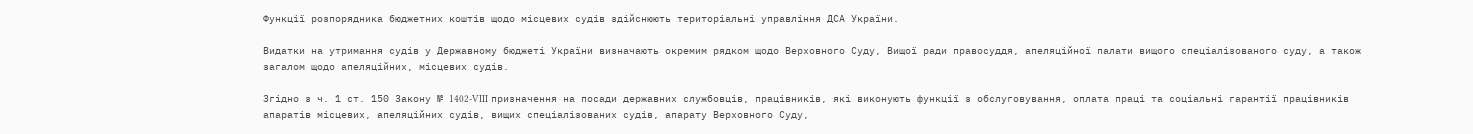Функції розпорядника бюджетних коштів щодо місцевих судів здійснюють територіальні управління ДСА України.

Видатки на утримання судів у Державному бюджеті України визначають окремим рядком щодо Верховного Суду, Вищої ради правосуддя, апеляційної палати вищого спеціалізованого суду, а також загалом щодо апеляційних, місцевих судів.

Згідно з ч. 1 ст. 150 Закону № 1402-VIII призначення на посади державних службовців, працівників, які виконують функції з обслуговування, оплата праці та соціальні гарантії працівників апаратів місцевих, апеляційних судів, вищих спеціалізованих судів, апарату Верховного Суду,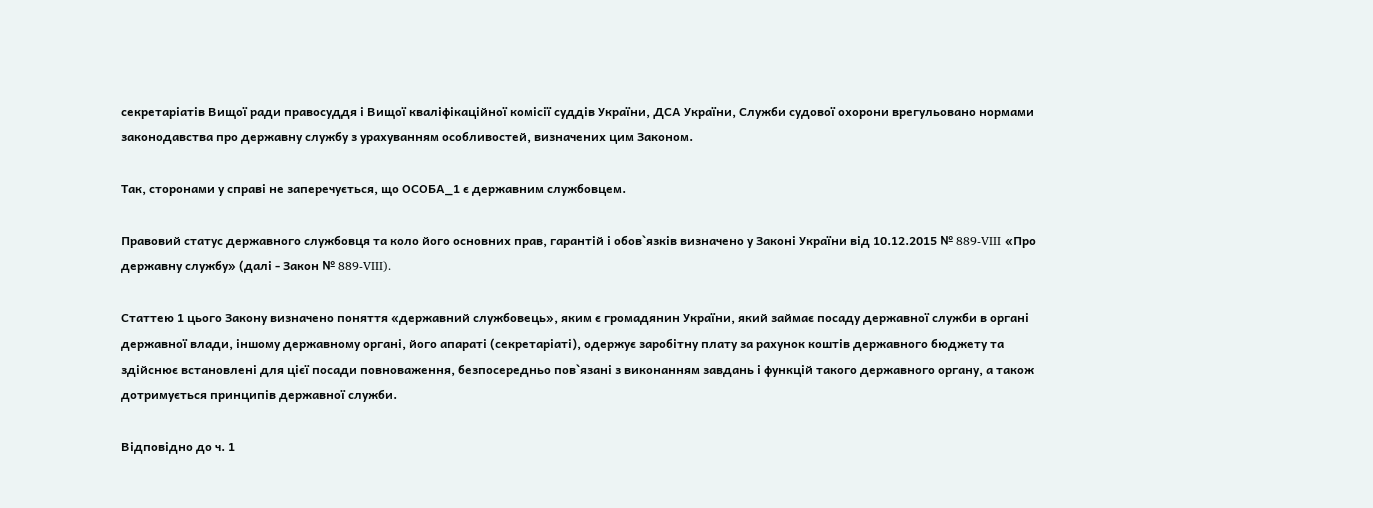секретаріатів Вищої ради правосуддя і Вищої кваліфікаційної комісії суддів України, ДСА України, Служби судової охорони врегульовано нормами законодавства про державну службу з урахуванням особливостей, визначених цим Законом.

Так, сторонами у справі не заперечується, що ОСОБА_1 є державним службовцем.

Правовий статус державного службовця та коло його основних прав, гарантій і обов`язків визначено у Законі України від 10.12.2015 № 889-VIII «Про державну службу» (далі - Закон № 889-VIII).

Статтею 1 цього Закону визначено поняття «державний службовець», яким є громадянин України, який займає посаду державної служби в органі державної влади, іншому державному органі, його апараті (секретаріаті), одержує заробітну плату за рахунок коштів державного бюджету та здійснює встановлені для цієї посади повноваження, безпосередньо пов`язані з виконанням завдань і функцій такого державного органу, а також дотримується принципів державної служби.

Відповідно до ч. 1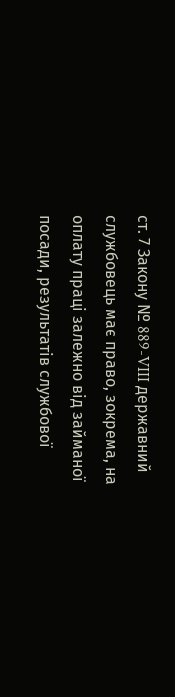ст. 7 Закону № 889-VIII державний службовець має право, зокрема, на оплату праці залежно від займаної посади, результатів службової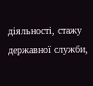діяльності, стажу державної служби,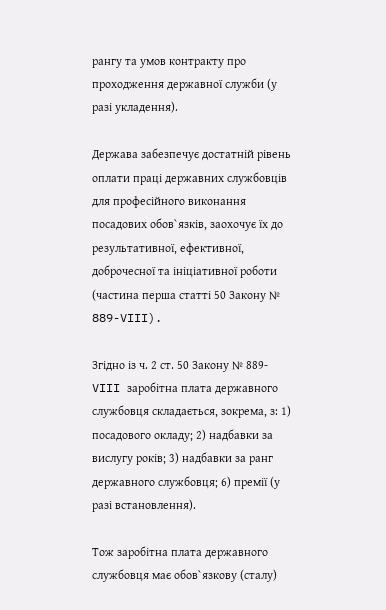рангу та умов контракту про проходження державної служби (у разі укладення).

Держава забезпечує достатній рівень оплати праці державних службовців для професійного виконання посадових обов`язків, заохочує їх до результативної, ефективної, доброчесної та ініціативної роботи (частина перша статті 50 Закону № 889-VIII).

Згідно із ч. 2 ст. 50 Закону № 889-VIII заробітна плата державного службовця складається, зокрема, з: 1) посадового окладу; 2) надбавки за вислугу років; 3) надбавки за ранг державного службовця; 6) премії (у разі встановлення).

Тож заробітна плата державного службовця має обов`язкову (сталу)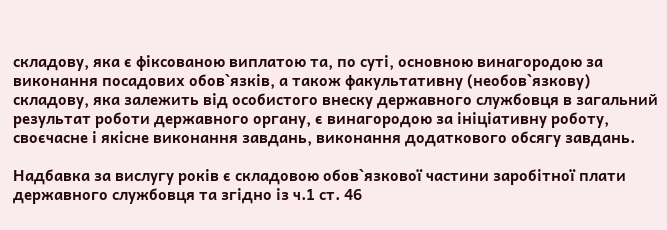складову, яка є фіксованою виплатою та, по суті, основною винагородою за виконання посадових обов`язків, а також факультативну (необов`язкову) складову, яка залежить від особистого внеску державного службовця в загальний результат роботи державного органу, є винагородою за ініціативну роботу, своєчасне і якісне виконання завдань, виконання додаткового обсягу завдань.

Надбавка за вислугу років є складовою обов`язкової частини заробітної плати державного службовця та згідно із ч.1 ст. 46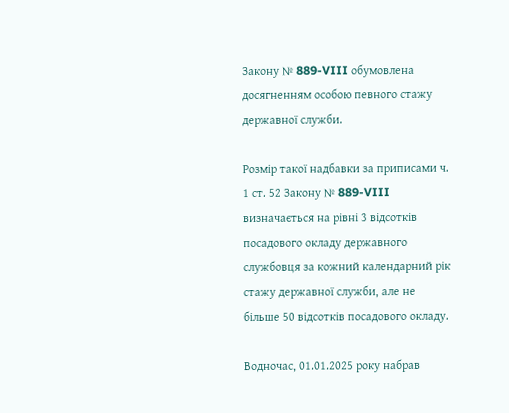Закону № 889-VIII обумовлена досягненням особою певного стажу державної служби.

Розмір такої надбавки за приписами ч. 1 ст. 52 Закону № 889-VIII визначається на рівні 3 відсотків посадового окладу державного службовця за кожний календарний рік стажу державної служби, але не більше 50 відсотків посадового окладу.

Водночас, 01.01.2025 року набрав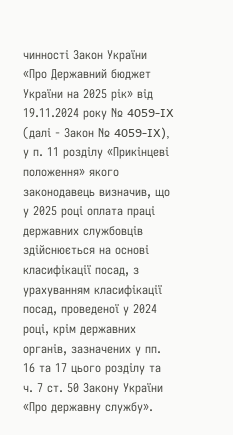чинності Закон України «Про Державний бюджет України на 2025 рік» від 19.11.2024 року № 4059-IX (далі - Закон № 4059-IX), у п. 11 розділу «Прикінцеві положення» якого законодавець визначив, що у 2025 році оплата праці державних службовців здійснюється на основі класифікації посад, з урахуванням класифікації посад, проведеної у 2024 році, крім державних органів, зазначених у пп. 16 та 17 цього розділу та ч. 7 ст. 50 Закону України «Про державну службу».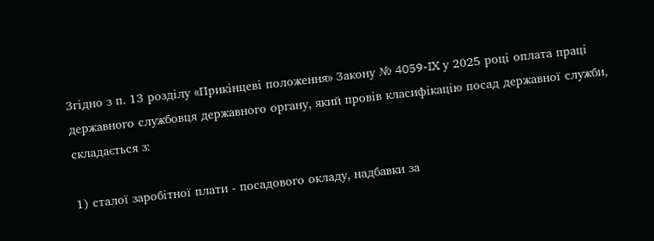Згідно з п. 13 розділу «Прикінцеві положення» Закону № 4059-IX у 2025 році оплата праці державного службовця державного органу, який провів класифікацію посад державної служби, складається з:

1) сталої заробітної плати - посадового окладу, надбавки за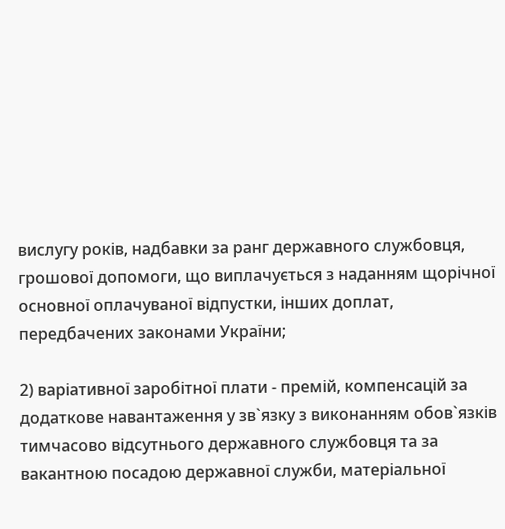вислугу років, надбавки за ранг державного службовця, грошової допомоги, що виплачується з наданням щорічної основної оплачуваної відпустки, інших доплат, передбачених законами України;

2) варіативної заробітної плати - премій, компенсацій за додаткове навантаження у зв`язку з виконанням обов`язків тимчасово відсутнього державного службовця та за вакантною посадою державної служби, матеріальної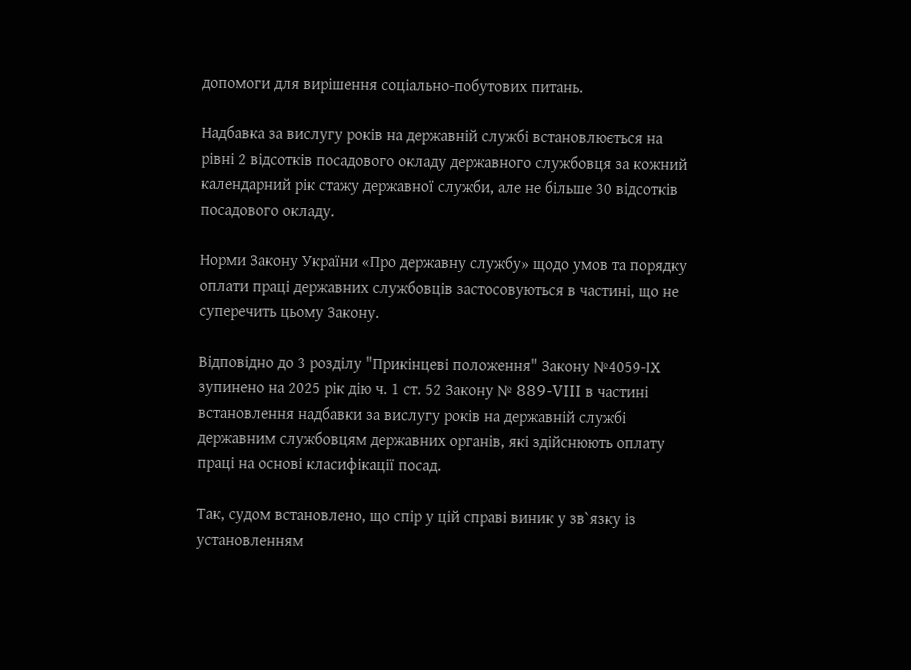допомоги для вирішення соціально-побутових питань.

Надбавка за вислугу років на державній службі встановлюється на рівні 2 відсотків посадового окладу державного службовця за кожний календарний рік стажу державної служби, але не більше 30 відсотків посадового окладу.

Норми Закону України «Про державну службу» щодо умов та порядку оплати праці державних службовців застосовуються в частині, що не суперечить цьому Закону.

Відповідно до 3 розділу "Прикінцеві положення" Закону №4059-ІХ зупинено на 2025 рік дію ч. 1 ст. 52 Закону № 889-VIII в частині встановлення надбавки за вислугу років на державній службі державним службовцям державних органів, які здійснюють оплату праці на основі класифікації посад.

Так, судом встановлено, що спір у цій справі виник у зв`язку із установленням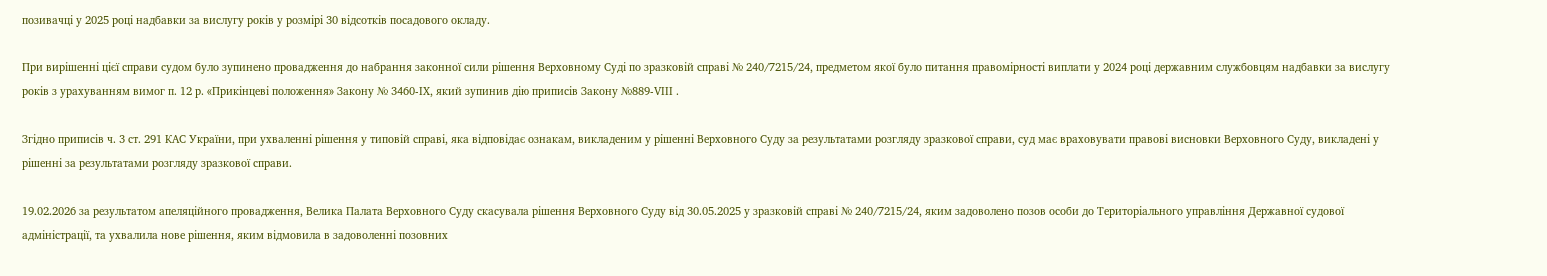позивачці у 2025 році надбавки за вислугу років у розмірі 30 відсотків посадового окладу.

При вирішенні цієї справи судом було зупинено провадження до набрання законної сили рішення Верховному Суді по зразковій справі № 240/7215/24, предметом якої було питання правомірності виплати у 2024 році державним службовцям надбавки за вислугу років з урахуванням вимог п. 12 р. «Прикінцеві положення» Закону № 3460-IX, який зупинив дію приписів Закону №889-VIII .

Згідно приписів ч. 3 ст. 291 КАС України, при ухваленні рішення у типовій справі, яка відповідає ознакам, викладеним у рішенні Верховного Суду за результатами розгляду зразкової справи, суд має враховувати правові висновки Верховного Суду, викладені у рішенні за результатами розгляду зразкової справи.

19.02.2026 за результатом апеляційного провадження, Велика Палата Верховного Суду скасувала рішення Верховного Суду від 30.05.2025 у зразковій справі № 240/7215/24, яким задоволено позов особи до Територіального управління Державної судової адміністрації, та ухвалила нове рішення, яким відмовила в задоволенні позовних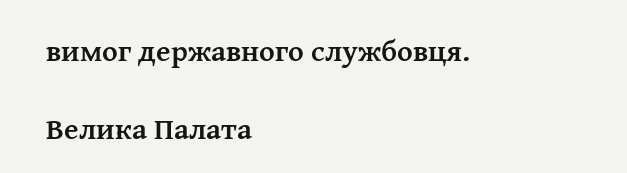вимог державного службовця.

Велика Палата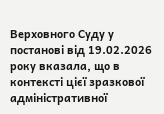Верховного Суду у постанові від 19.02.2026 року вказала, що в контексті цієї зразкової адміністративної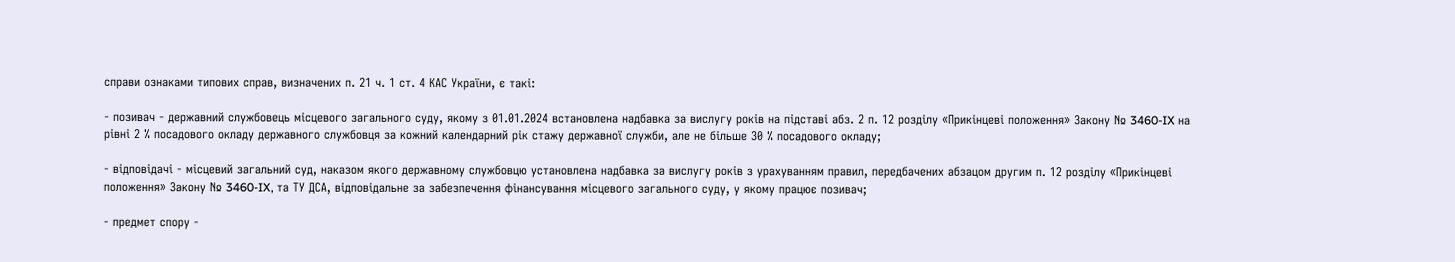справи ознаками типових справ, визначених п. 21 ч. 1 ст. 4 КАС України, є такі:

- позивач - державний службовець місцевого загального суду, якому з 01.01.2024 встановлена надбавка за вислугу років на підставі абз. 2 п. 12 розділу «Прикінцеві положення» Закону № 3460-IX на рівні 2 % посадового окладу державного службовця за кожний календарний рік стажу державної служби, але не більше 30 % посадового окладу;

- відповідачі - місцевий загальний суд, наказом якого державному службовцю установлена надбавка за вислугу років з урахуванням правил, передбачених абзацом другим п. 12 розділу «Прикінцеві положення» Закону № 3460-IX, та ТУ ДСА, відповідальне за забезпечення фінансування місцевого загального суду, у якому працює позивач;

- предмет спору -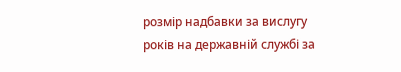розмір надбавки за вислугу років на державній службі за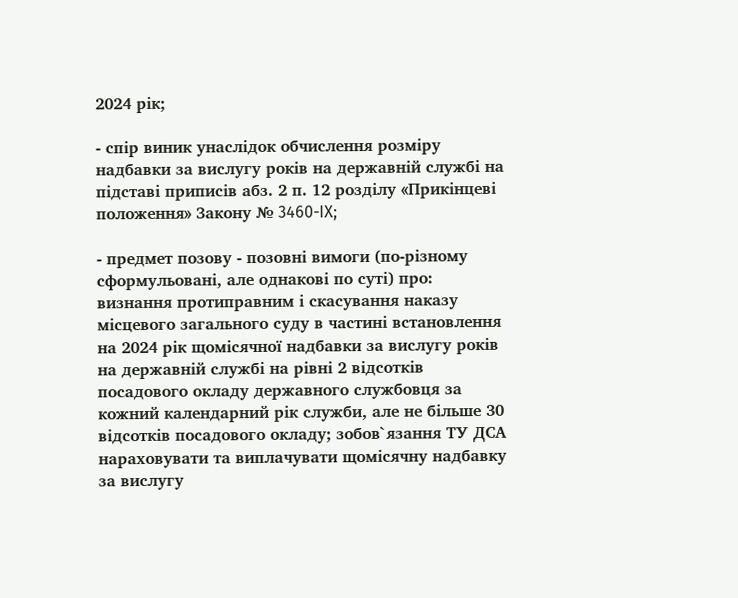2024 рік;

- спір виник унаслідок обчислення розміру надбавки за вислугу років на державній службі на підставі приписів абз. 2 п. 12 розділу «Прикінцеві положення» Закону № 3460-IX;

- предмет позову - позовні вимоги (по-різному сформульовані, але однакові по суті) про: визнання протиправним і скасування наказу місцевого загального суду в частині встановлення на 2024 рік щомісячної надбавки за вислугу років на державній службі на рівні 2 відсотків посадового окладу державного службовця за кожний календарний рік служби, але не більше 30 відсотків посадового окладу; зобов`язання ТУ ДСА нараховувати та виплачувати щомісячну надбавку за вислугу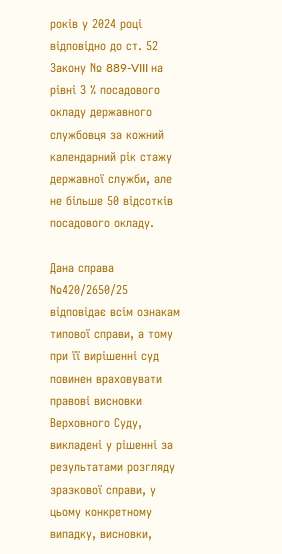років у 2024 році відповідно до ст. 52 Закону № 889-VIII на рівні 3 % посадового окладу державного службовця за кожний календарний рік стажу державної служби, але не більше 50 відсотків посадового окладу.

Дана справа №420/2650/25 відповідає всім ознакам типової справи, а тому при її вирішенні суд повинен враховувати правові висновки Верховного Суду, викладені у рішенні за результатами розгляду зразкової справи, у цьому конкретному випадку, висновки,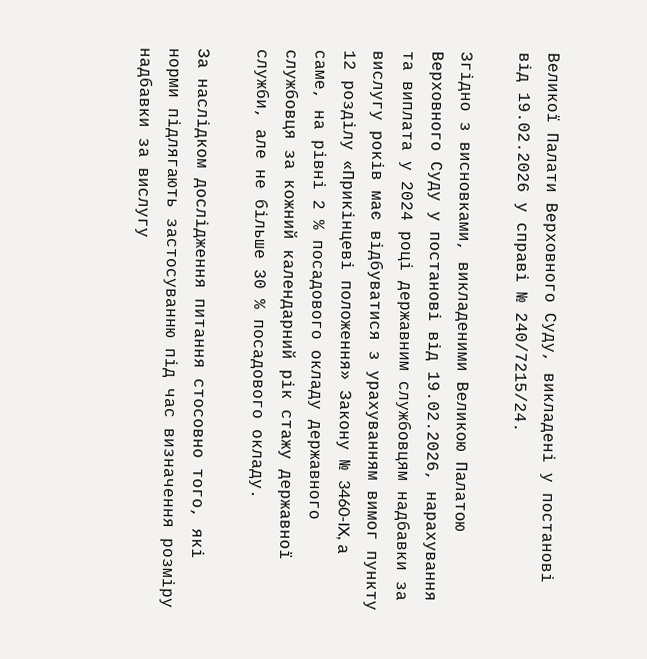Великої Палати Верховного Суду, викладені у постанові від 19.02.2026 у справі № 240/7215/24.

Згідно з висновками, викладеними Великою Палатою Верховного Суду у постанові від 19.02.2026, нарахування та виплата у 2024 році державним службовцям надбавки за вислугу років має відбуватися з урахуванням вимог пункту 12 розділу «Прикінцеві положення» Закону № 3460-IX, а саме, на рівні 2 % посадового окладу державного службовця за кожний календарний рік стажу державної служби, але не більше 30 % посадового окладу.

За наслідком дослідження питання стосовно того, які норми підлягають застосуванню під час визначення розміру надбавки за вислугу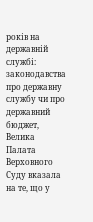років на державній службі: законодавства про державну службу чи про державний бюджет, Велика Палата Верховного Суду вказала на те, що у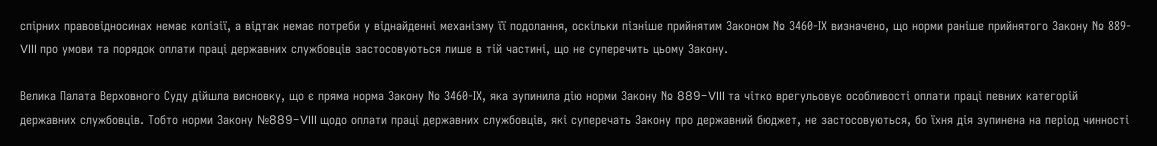спірних правовідносинах немає колізії, а відтак немає потреби у віднайденні механізму її подолання, оскільки пізніше прийнятим Законом № 3460-ІХ визначено, що норми раніше прийнятого Закону № 889-VIII про умови та порядок оплати праці державних службовців застосовуються лише в тій частині, що не суперечить цьому Закону.

Велика Палата Верховного Суду дійшла висновку, що є пряма норма Закону № 3460-ІХ, яка зупинила дію норми Закону № 889-VIII та чітко врегульовує особливості оплати праці певних категорій державних службовців. Тобто норми Закону №889-VIII щодо оплати праці державних службовців, які суперечать Закону про державний бюджет, не застосовуються, бо їхня дія зупинена на період чинності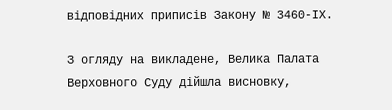відповідних приписів Закону № 3460-ІХ.

З огляду на викладене, Велика Палата Верховного Суду дійшла висновку,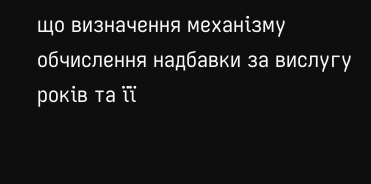що визначення механізму обчислення надбавки за вислугу років та її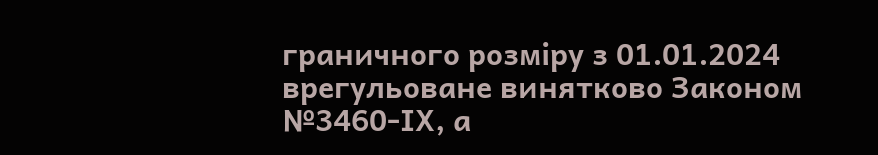граничного розміру з 01.01.2024 врегульоване винятково Законом №3460-ІХ, а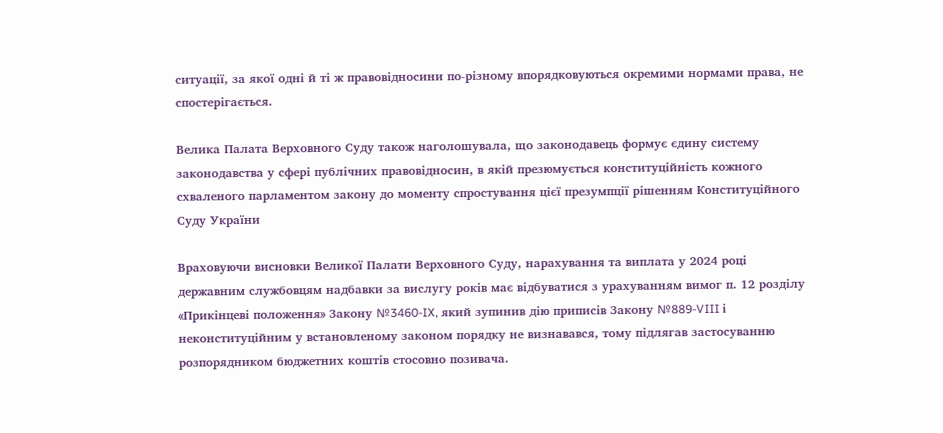ситуації, за якої одні й ті ж правовідносини по-різному впорядковуються окремими нормами права, не спостерігається.

Велика Палата Верховного Суду також наголошувала, що законодавець формує єдину систему законодавства у сфері публічних правовідносин, в якій презюмується конституційність кожного схваленого парламентом закону до моменту спростування цієї презумпції рішенням Конституційного Суду України

Враховуючи висновки Великої Палати Верховного Суду, нарахування та виплата у 2024 році державним службовцям надбавки за вислугу років має відбуватися з урахуванням вимог п. 12 розділу «Прикінцеві положення» Закону №3460-IX, який зупинив дію приписів Закону №889-VIII і неконституційним у встановленому законом порядку не визнавався, тому підлягав застосуванню розпорядником бюджетних коштів стосовно позивача.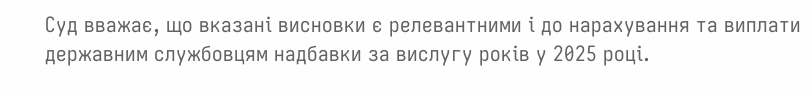Суд вважає, що вказані висновки є релевантними і до нарахування та виплати державним службовцям надбавки за вислугу років у 2025 році.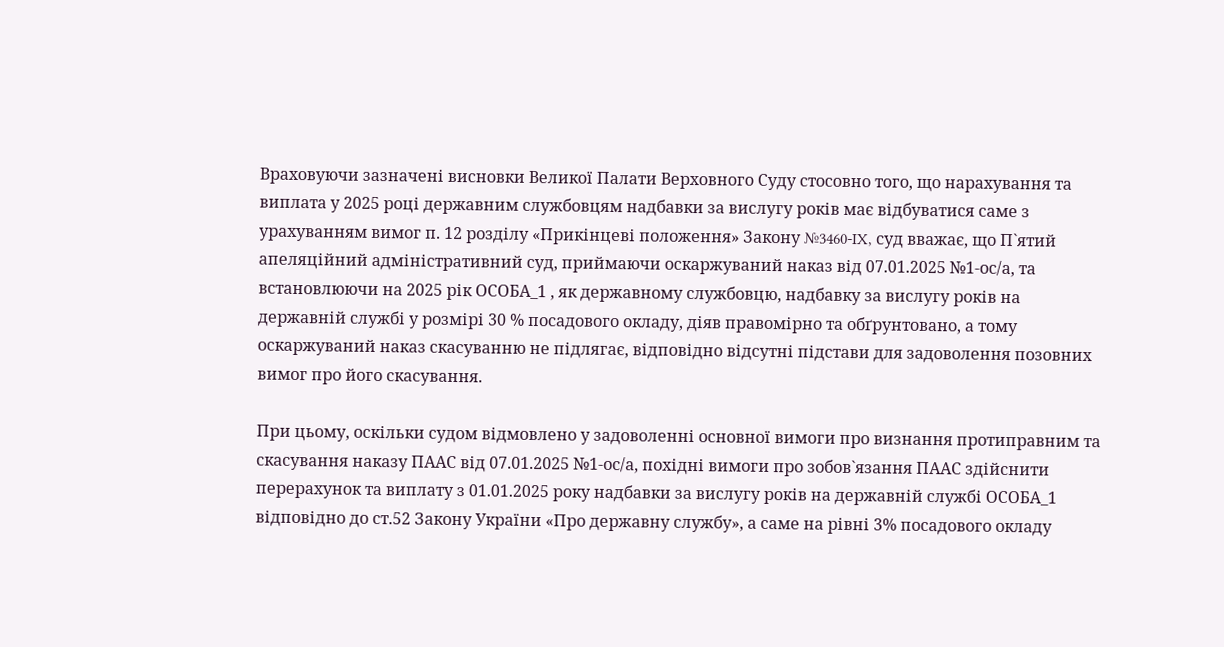Враховуючи зазначені висновки Великої Палати Верховного Суду стосовно того, що нарахування та виплата у 2025 році державним службовцям надбавки за вислугу років має відбуватися саме з урахуванням вимог п. 12 розділу «Прикінцеві положення» Закону №3460-IX, суд вважає, що П`ятий апеляційний адміністративний суд, приймаючи оскаржуваний наказ від 07.01.2025 №1-ос/а, та встановлюючи на 2025 рік ОСОБА_1 , як державному службовцю, надбавку за вислугу років на державній службі у розмірі 30 % посадового окладу, діяв правомірно та обґрунтовано, а тому оскаржуваний наказ скасуванню не підлягає, відповідно відсутні підстави для задоволення позовних вимог про його скасування.

При цьому, оскільки судом відмовлено у задоволенні основної вимоги про визнання протиправним та скасування наказу ПААС від 07.01.2025 №1-ос/а, похідні вимоги про зобов`язання ПААС здійснити перерахунок та виплату з 01.01.2025 року надбавки за вислугу років на державній службі ОСОБА_1 відповідно до ст.52 Закону України «Про державну службу», а саме на рівні 3% посадового окладу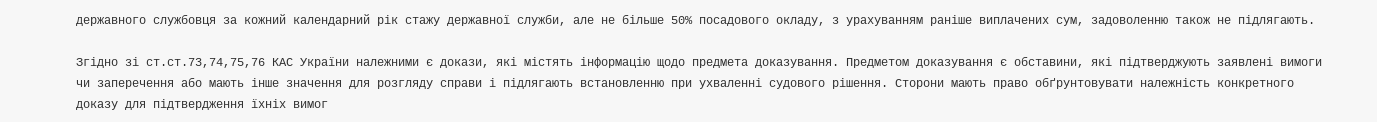державного службовця за кожний календарний рік стажу державної служби, але не більше 50% посадового окладу, з урахуванням раніше виплачених сум, задоволенню також не підлягають.

Згідно зі ст.ст.73,74,75,76 КАС України належними є докази, які містять інформацію щодо предмета доказування. Предметом доказування є обставини, які підтверджують заявлені вимоги чи заперечення або мають інше значення для розгляду справи і підлягають встановленню при ухваленні судового рішення. Сторони мають право обґрунтовувати належність конкретного доказу для підтвердження їхніх вимог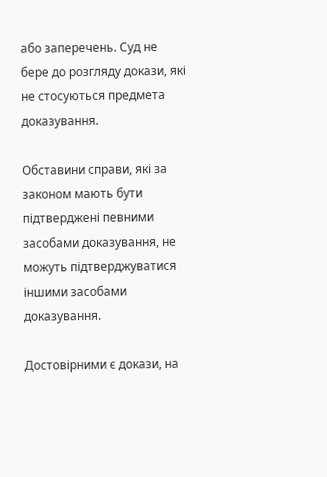або заперечень. Суд не бере до розгляду докази, які не стосуються предмета доказування.

Обставини справи, які за законом мають бути підтверджені певними засобами доказування, не можуть підтверджуватися іншими засобами доказування.

Достовірними є докази, на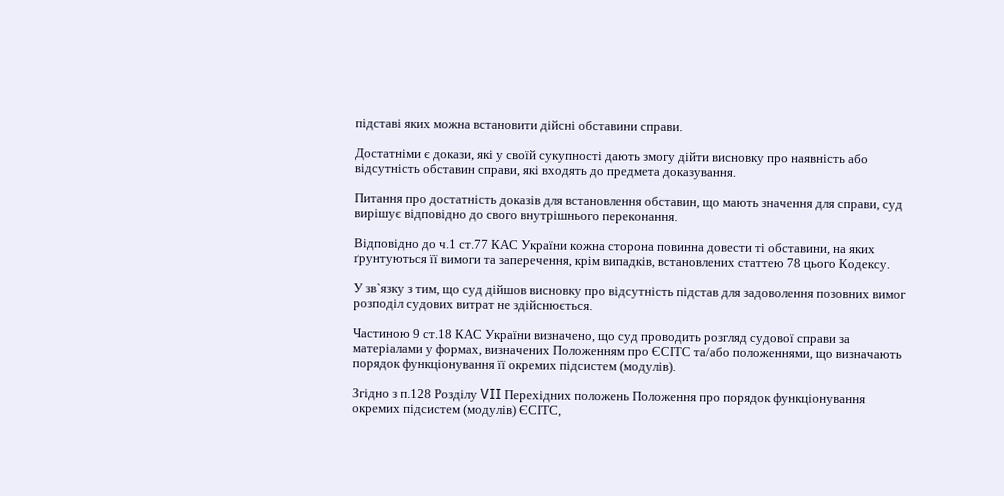підставі яких можна встановити дійсні обставини справи.

Достатніми є докази, які у своїй сукупності дають змогу дійти висновку про наявність або відсутність обставин справи, які входять до предмета доказування.

Питання про достатність доказів для встановлення обставин, що мають значення для справи, суд вирішує відповідно до свого внутрішнього переконання.

Відповідно до ч.1 ст.77 КАС України кожна сторона повинна довести ті обставини, на яких ґрунтуються її вимоги та заперечення, крім випадків, встановлених статтею 78 цього Кодексу.

У зв`язку з тим, що суд дійшов висновку про відсутність підстав для задоволення позовних вимог розподіл судових витрат не здійснюється.

Частиною 9 ст.18 КАС України визначено, що суд проводить розгляд судової справи за матеріалами у формах, визначених Положенням про ЄСІТС та/або положеннями, що визначають порядок функціонування її окремих підсистем (модулів).

Згідно з п.128 Розділу VII Перехідних положень Положення про порядок функціонування окремих підсистем (модулів) ЄСІТС,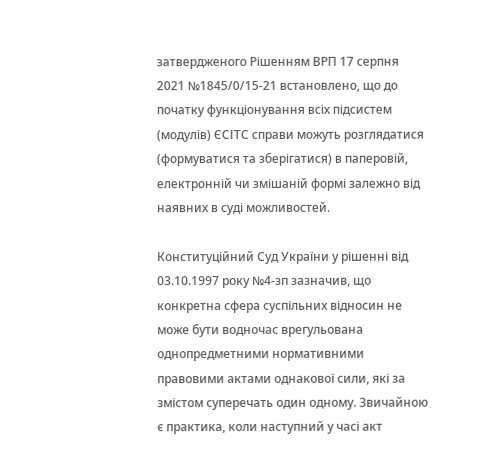затвердженого Рішенням ВРП 17 серпня 2021 №1845/0/15-21 встановлено, що до початку функціонування всіх підсистем (модулів) ЄСІТС справи можуть розглядатися (формуватися та зберігатися) в паперовій, електронній чи змішаній формі залежно від наявних в суді можливостей.

Конституційний Суд України у рішенні від 03.10.1997 року №4-зп зазначив, що конкретна сфера суспільних відносин не може бути водночас врегульована однопредметними нормативними правовими актами однакової сили, які за змістом суперечать один одному. Звичайною є практика, коли наступний у часі акт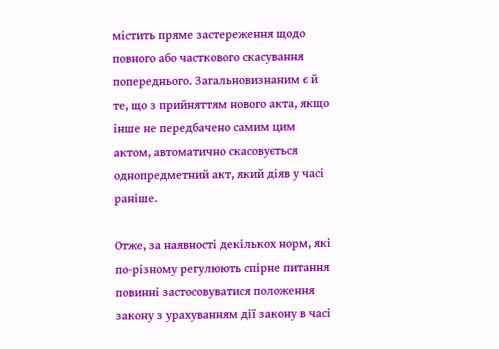містить пряме застереження щодо повного або часткового скасування попереднього. Загальновизнаним є й те, що з прийняттям нового акта, якщо інше не передбачено самим цим актом, автоматично скасовується однопредметний акт, який діяв у часі раніше.

Отже, за наявності декількох норм, які по-різному регулюють спірне питання повинні застосовуватися положення закону з урахуванням дії закону в часі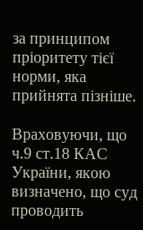за принципом пріоритету тієї норми, яка прийнята пізніше.

Враховуючи, що ч.9 ст.18 КАС України, якою визначено, що суд проводить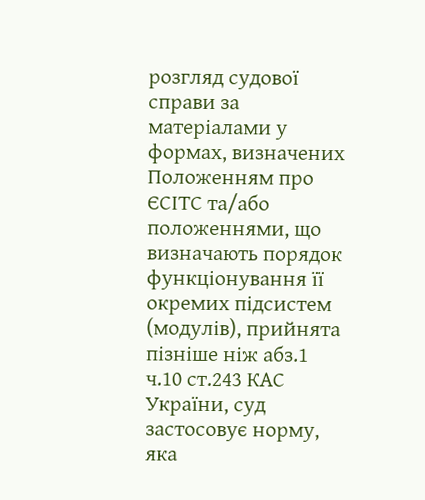розгляд судової справи за матеріалами у формах, визначених Положенням про ЄСІТС та/або положеннями, що визначають порядок функціонування її окремих підсистем (модулів), прийнята пізніше ніж абз.1 ч.10 ст.243 КАС України, суд застосовує норму, яка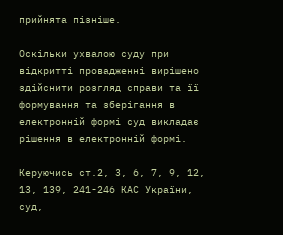прийнята пізніше.

Оскільки ухвалою суду при відкритті провадженні вирішено здійснити розгляд справи та її формування та зберігання в електронній формі суд викладає рішення в електронній формі.

Керуючись ст.2, 3, 6, 7, 9, 12, 13, 139, 241-246 КАС України, суд,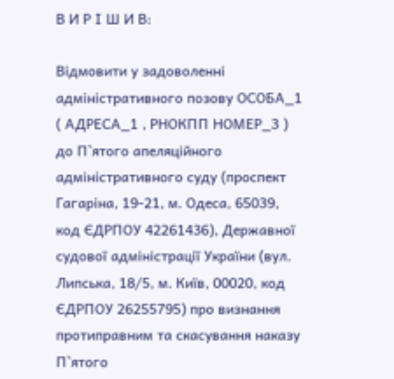В И Р І Ш И В:

Відмовити у задоволенні адміністративного позову ОСОБА_1 ( АДРЕСА_1 , РНОКПП НОМЕР_3 ) до П`ятого апеляційного адміністративного суду (проспект Гагаріна, 19-21, м. Одеса, 65039, код ЄДРПОУ 42261436), Державної судової адміністрації України (вул. Липська, 18/5, м. Київ, 00020, код ЄДРПОУ 26255795) про визнання протиправним та скасування наказу П`ятого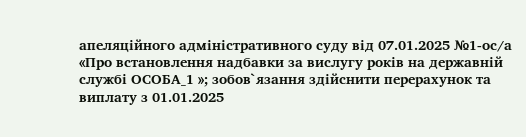апеляційного адміністративного суду від 07.01.2025 №1-ос/а «Про встановлення надбавки за вислугу років на державній службі ОСОБА_1 »; зобов`язання здійснити перерахунок та виплату з 01.01.2025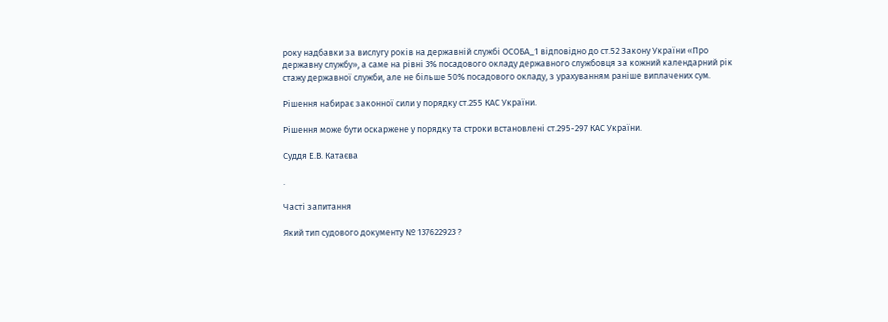року надбавки за вислугу років на державній службі ОСОБА_1 відповідно до ст.52 Закону України «Про державну службу», а саме на рівні 3% посадового окладу державного службовця за кожний календарний рік стажу державної служби, але не більше 50% посадового окладу, з урахуванням раніше виплачених сум.

Рішення набирає законної сили у порядку ст.255 КАС України.

Рішення може бути оскаржене у порядку та строки встановлені ст.295-297 КАС України.

Суддя Е.В. Катаєва

.

Часті запитання

Який тип судового документу № 137622923 ?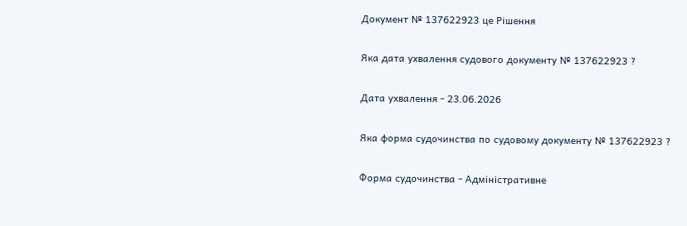Документ № 137622923 це Рішення

Яка дата ухвалення судового документу № 137622923 ?

Дата ухвалення - 23.06.2026

Яка форма судочинства по судовому документу № 137622923 ?

Форма судочинства - Адміністративне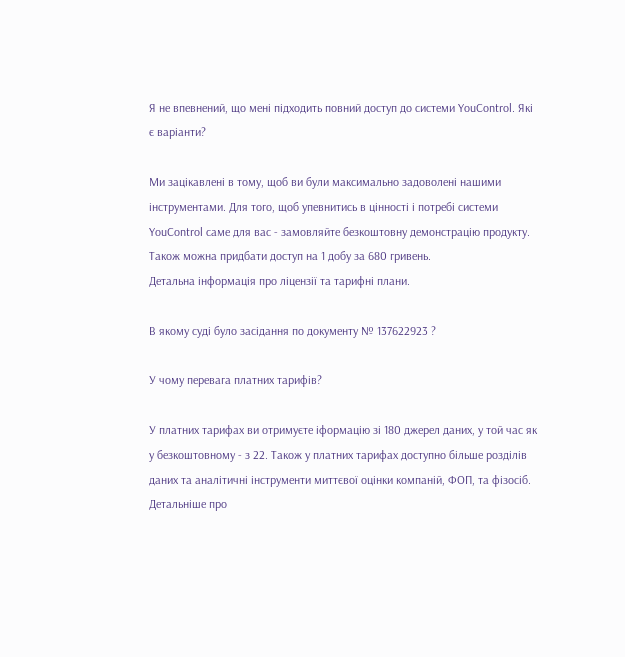Я не впевнений, що мені підходить повний доступ до системи YouControl. Які є варіанти?

Ми зацікавлені в тому, щоб ви були максимально задоволені нашими інструментами. Для того, щоб упевнитись в цінності і потребі системи YouControl саме для вас - замовляйте безкоштовну демонстрацію продукту. Також можна придбати доступ на 1 добу за 680 гривень.
Детальна інформація про ліцензії та тарифні плани.

В якому cуді було засідання по документу № 137622923 ?

У чому перевага платних тарифів?

У платних тарифах ви отримуєте іформацію зі 180 джерел даних, у той час як у безкоштовному - з 22. Також у платних тарифах доступно більше розділів даних та аналітичні інструменти миттєвої оцінки компаній, ФОП, та фізосіб.
Детальніше про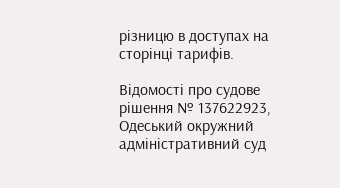різницю в доступах на сторінці тарифів.

Відомості про судове рішення № 137622923, Одеський окружний адміністративний суд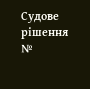Судове рішення №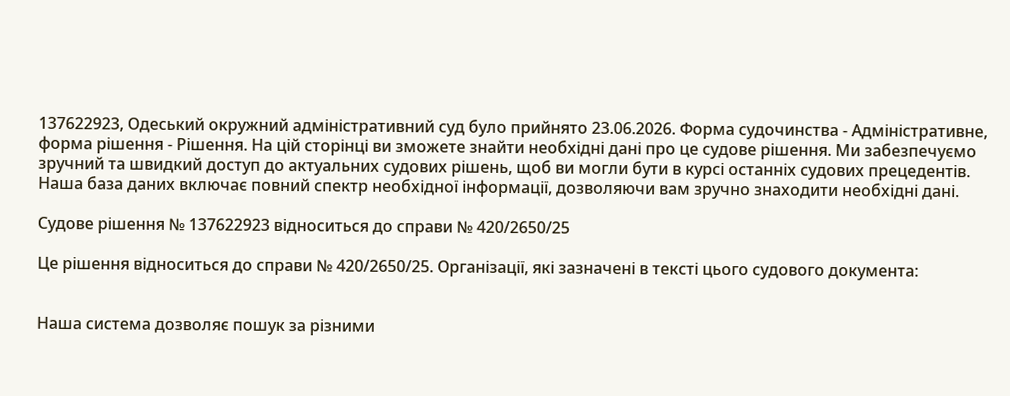137622923, Одеський окружний адміністративний суд було прийнято 23.06.2026. Форма судочинства - Адміністративне, форма рішення - Рішення. На цій сторінці ви зможете знайти необхідні дані про це судове рішення. Ми забезпечуємо зручний та швидкий доступ до актуальних судових рішень, щоб ви могли бути в курсі останніх судових прецедентів. Наша база даних включає повний спектр необхідної інформації, дозволяючи вам зручно знаходити необхідні дані.

Судове рішення № 137622923 відноситься до справи № 420/2650/25

Це рішення відноситься до справи № 420/2650/25. Організації, які зазначені в тексті цього судового документа:


Наша система дозволяє пошук за різними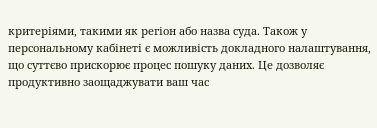критеріями, такими як регіон або назва суда. Також у персональному кабінеті є можливість докладного налаштування, що суттєво прискорює процес пошуку даних. Це дозволяє продуктивно заощаджувати ваш час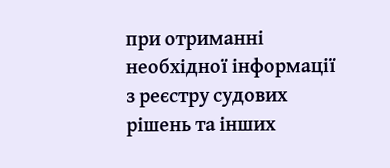при отриманні необхідної інформації з реєстру судових рішень та інших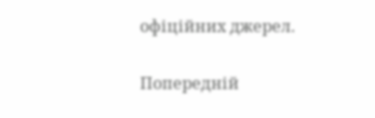офіційних джерел.

Попередній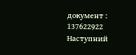документ : 137622922
Наступний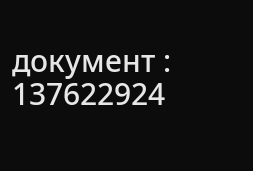документ : 137622924